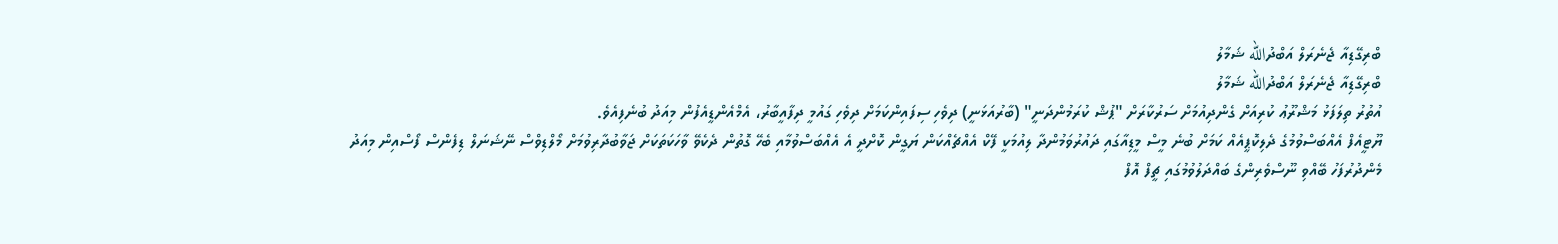ބްރިގޭޑިއާ ޖެނެރަލް އަބްދުالله ޝަމާލު
ބްރިގޭޑިއާ ޖެނެރަލް އަބްދުالله ޝަމާލު
އުތުރު ތިލަފަޅު މަޝްރޫޢު ކުރިއަށް ގެންދިއުމަށް ސަރުކާރަށް "ޕުޝް ކުރަމުންދަނީ" (ބާރުއަޅަނީ) ދިވެހި ސިފައިންކަމަށް ދިވެހި ގައުމީ ދިފާއީބާރު، އެމްއެންޑީއެފުން މިއަދު ބުނެފިއެވެ.
ޔޫޓީއެފް އެއްބަސްވުމުގެ ދެލިކޮޕީއެއް ކަމަށް ބުނެ މީސް މީޑިއާގައި ދައުރުވަމުންދާ ލިއުމަކީ ފޭކް އެއްޗެއްކަން ޔަގީން ކޮށްދީ އެ އެއްބަސްވުމާއި ބެހޭ ގޮތުން ދެކެވޭ ވާހަކަތަކަށް ޖަވާބުދާރިވުމަށް މޯލްޑިވްސް ނޭޝަނަލް ޑިފެންސް ފޯސްއިން މިއަދު މެންދުރުފަހު ބޭއްވި ނޫސްވެރިންގެ ބައްދަލުވުމުގައި ޗީފް އޮފް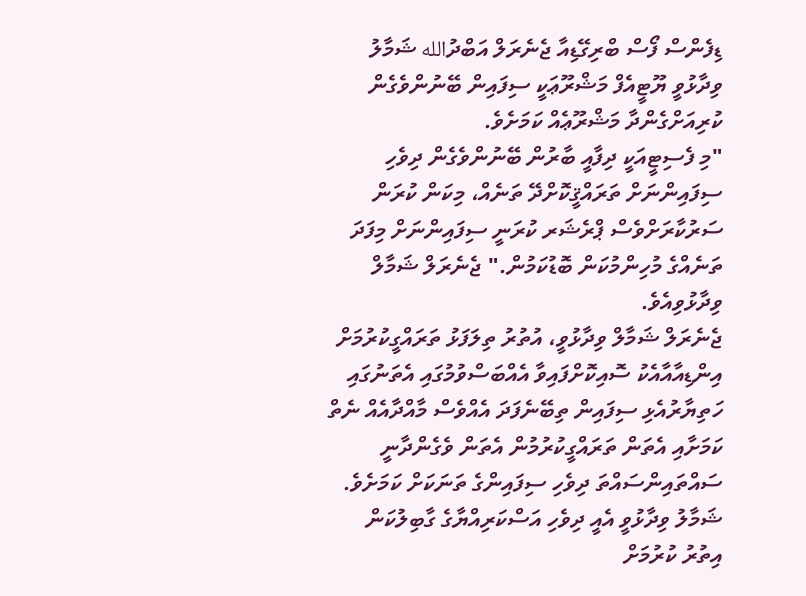ޑިފެންސް ފޯސް ބްރިގޭޑިއާ ޖެނެރަލް އަބްދުالله ޝަމާލު ވިދާޅުވީ ޔޫޓީއެފް މަޝްރޫޢަކީ ސިފައިން ބޭނުންވެގެން ކުރިއަށްގެންދާ މަޝްރޫޢެއް ކަމަށެވެ.
"މި ފެސިޓީއަކީ ދިފާއީ ބާރުން ބޭނުންވެގެން ދިވެހި ސިފައިންނަށް ތަރައްޤީކޮށްދޭ ތަނެއް، މިކަން ކުރަން ސަރުކާރަށްވެސް ޕްރެޝަރ ކުރަނީ ސިފައިންނަށް މިފަދަ ތަނެއްގެ މުހިންމުކަން ބޮޑުކަމުން." ޖެނެރަލް ޝަމާލް ވިދާޅުވިއެވެ.
ޖެނެރަލް ޝަމާލް ވިދާޅުވީ، އުތުރު ތިލަފަޅު ތަރައްގީކުރުމަށް އިންޑިއާއާއެކު ސޮއިކޮށްފައިވާ އެއްބަސްވުމުގައި އެތަނުގައި ހަތިޔާރުއެޅި ސިފައިން ތިބޭނެފަދަ އެއްވެސް މާއްދާއެއް ނެތް ކަމަށާއި އެތަން ތަރައްގީކުރުމުން އެތަން ވެގެންދާނީ ސައްތައިންސައްތަ ދިވެހި ސިފައިންގެ ތަނަކަށް ކަމަށެވެ.
ޝަމާލު ވިދާޅުވީ އެއީ ދިވެހި އަސްކަރިއްޔާގެ ގާބިލުކަން އިތުރު ކުރުމަށް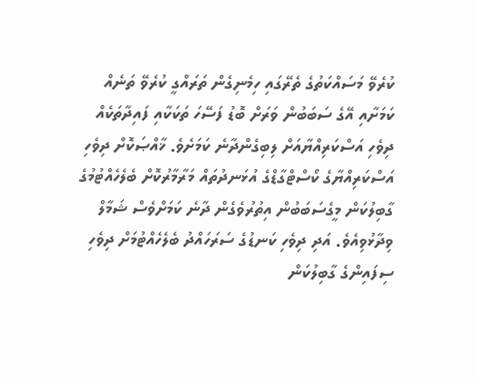ކުރެވޭ މަސައްކަތުގެ ތެރޭގައި ހިމެނިގެން ތަރައްގީ ކުރެވޭ ތަނެއް ކަމަށާއި އޭގެ ސަބަބުން ވަރަށް ބޮޑު ފަސޭހަ ތަކަކާއި ފައިދާތަކެއް ދިވެހި އަސްކަރިއްޔާއަށް ލިބިގެންދާނެ ކަމަށެވެ. ޚާއްޞަކޮށް ދިވެހި އަސްކަރިއްޔާގެ ކޯސްޓްގާޑްގެ އުޅަނދުތައް މަރާމާރުކޮށް ބެލެހެއްޓުމުގެ ގާބިލުކަން މީގެސަބަބުން އިތުރުވެގެން ދާނެ ކަމަށްވެސް ޝަމާލް ވިދާޅުވިއެވެ. އަދި ދިވެހި ކަނޑުގެ ސަރަހައްދު ބެލެހެއްޓުމަށް ދިވެހި ސިފައިންގެ ގާބިލުކަން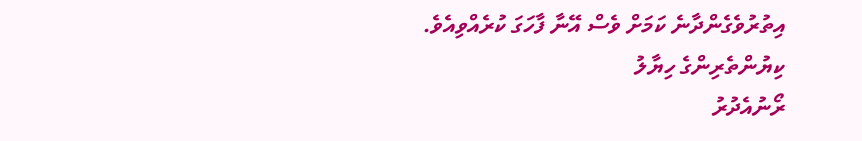އިތުރުވެގެންދާނެ ކަމަށް ވެސް އޭނާ ފާހަގަ ކުރެއްވިއެވެ.
ކިޔުންތެރިންގެ ހިޔާލު
ރޯނުއެދުރު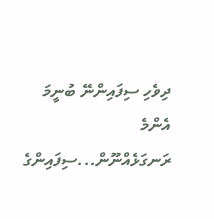ދިވެހި ސިފައިންނޭ ބުނީމަ އެންމެ ރަނގަޅެއްނޫން...ސިފައިންގެ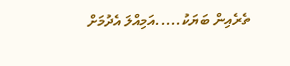ތެރެއިން ބަޔަކު.....އަމިއްލަ އެދުމަށް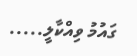ގައުމު ވިއްކާލީ.....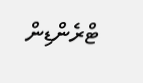ޓްރެންޑިން